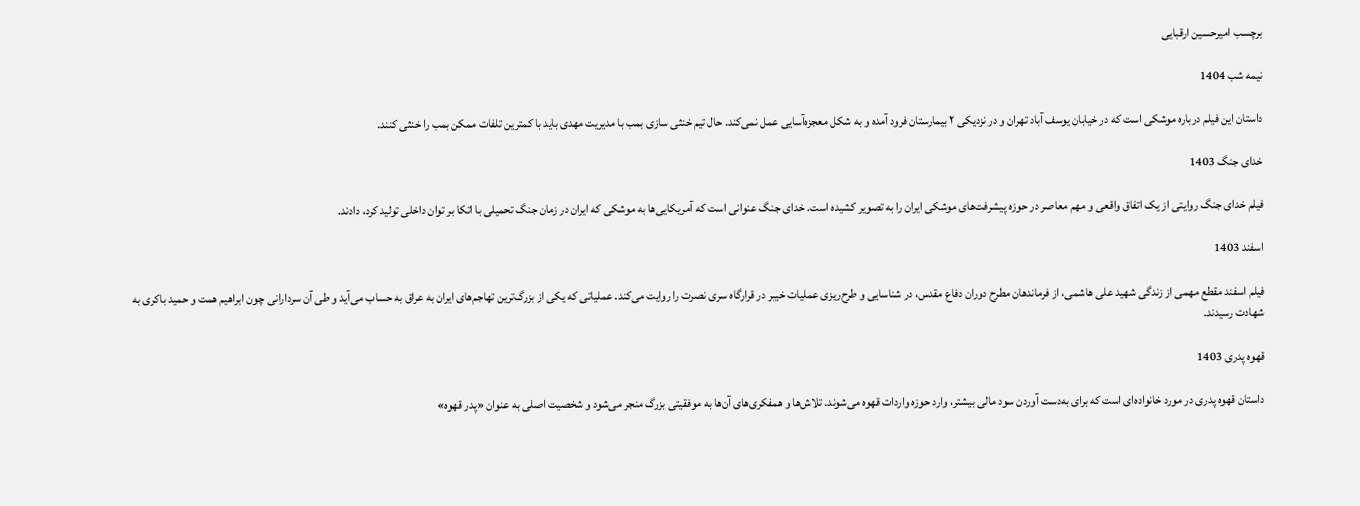برچسب امیرحسین ارقبایی

نیمه شب 1404

داستان این فیلم درباره موشکی است که در خیابان یوسف آباد تهران و در نزدیکی ۲ بیمارستان فرود آمده و به شکل معجزه‌آسایی عمل نمی‌کند. حال تیم خنثی سازی بمب با مدیریت مهدی باید با کمترین تلفات ممکن بمب را خنثی کنند.

خدای جنگ 1403

فیلم خدای جنگ روایتی از یک اتفاق واقعی و مهم معاصر در حوزه پیشرفت‌های موشکی ایران را به تصویر کشیده است. خدای جنگ عنوانی است که آمریکایی‌ها به موشکی که ایران در زمان جنگ تحمیلی با اتکا بر توان داخلی تولید کرد، دادند.

اسفند 1403

فیلم اسفند مقطع مهمی از زندگی شهید علی هاشمی، از فرماندهان مطرح دوران دفاع مقدس، در شناسایی و طرح‌ریزی عملیات خیبر در قرارگاه سری نصرت را روایت می‌کند. عملیاتی که یکی از بزرگ‌ترین تهاجم‌های ایران به عراق به حساب می‌آید و طی آن سردارانی چون ابراهیم همت و حمید باکری به شهادت رسیدند.

قهوه پدری 1403

داستان قهوه پدری در مورد خانواده‌ای است که برای به‌دست آوردن سود مالی بیشتر، وارد حوزه واردات قهوه می‌شوند. تلاش‌ها و همفکری‌های آن‌ها به موفقیتی بزرگ منجر می‌شود و شخصیت اصلی به عنوان «پدر قهوه»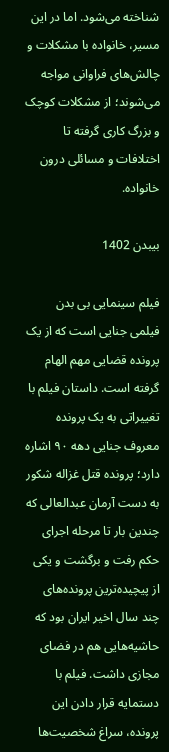شناخته می‌شود. اما در این مسیر، خانواده با مشکلات و چالش‌های فراوانی مواجه می‌شوند؛ از مشکلات کوچک و بزرگ کاری گرفته تا اختلافات و مسائلی درون خانواده.

بیبدن 1402

فیلم سینمایی بی بدن فیلمی جنایی است که از یک پرونده قضایی مهم الهام گرفته است. داستان فیلم با تغییراتی به یک پرونده معروف جنایی دهه ۹۰ اشاره دارد؛ پرونده قتل غزاله شکور به دست آرمان عبدالعالی که چندین بار تا مرحله اجرای حکم رفت و برگشت و یکی از پیچیده‌ترین پرونده‌های چند سال اخیر ایران بود که حاشیه‌هایی هم در فضای مجازی داشت. فیلم با دستمایه قرار دادن این پرونده، سراغ شخصیت‌ها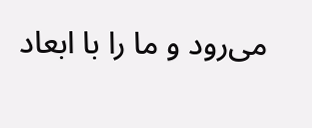می‌رود و ما را با ابعاد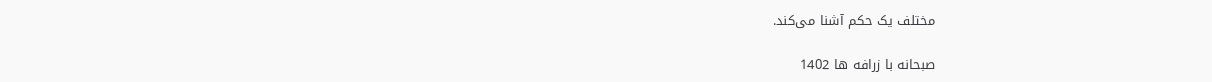مختلف یک حکم آشنا می‌کند.

صبحانه با زرافه ها 1402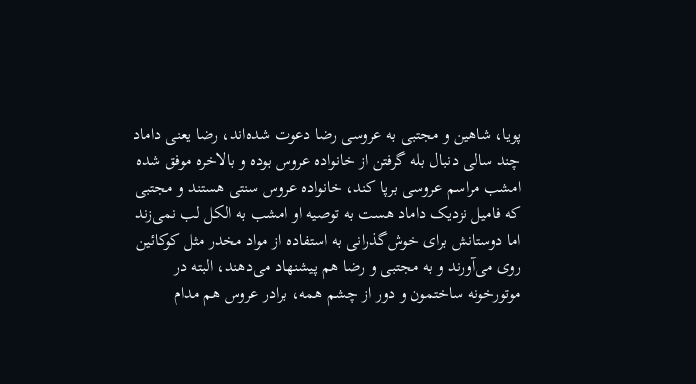پویا، شاهین و مجتبی به عروسی رضا دعوت شده‌اند، رضا یعنی داماد چند سالی دنبال بله گرفتن از خانواده عروس بوده و بالاخره موفق شده امشب مراسم عروسی برپا کند، خانواده عروس سنتی هستند و مجتبی که فامیل نزدیک داماد هست به توصیه او امشب به الکل لب نمی‌زند اما دوستانش برای خوش‌گذرانی به استفاده از مواد مخدر مثل کوکائین روی می‌آورند و به مجتبی و رضا هم پیشنهاد می‌دهند، البته در موتورخونه ساختمون و دور از چشم همه، برادر عروس هم مدام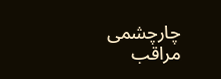چارچشمی مراقب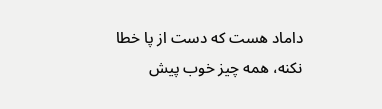داماد هست که دست از پا خطا نکنه، همه چیز خوب پیش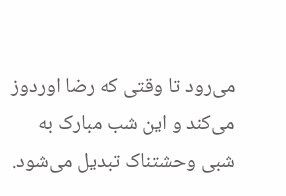می‌رود تا وقتی که رضا اوردوز می‌کند و این شب مبارک به شبی وحشتناک تبدیل می‌شود.